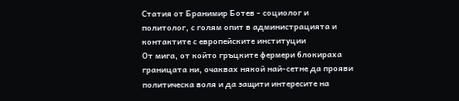Статия от Бранимир Ботев - социолог и политолог, с голям опит в администрацията и контактите с европейските институции
От мига, от който гръцките фермери блокираха границата ни, очаквах някой най-сетне да прояви политическа воля и да защити интересите на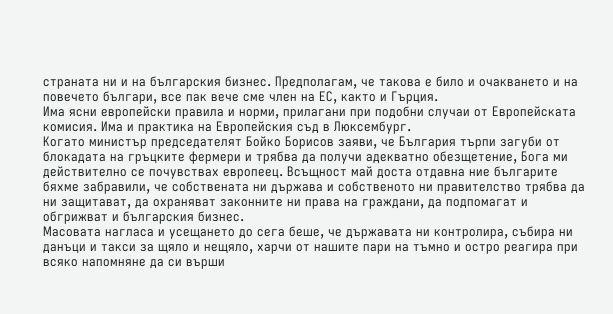страната ни и на българския бизнес. Предполагам, че такова е било и очакването и на повечето българи, все пак вече сме член на ЕС, както и Гърция.
Има ясни европейски правила и норми, прилагани при подобни случаи от Европейската комисия. Има и практика на Европейския съд в Люксембург.
Когато министър председателят Бойко Борисов заяви, че България търпи загуби от блокадата на гръцките фермери и трябва да получи адекватно обезщетение, Бога ми действително се почувствах европеец. Всъщност май доста отдавна ние българите бяхме забравили, че собствената ни държава и собственото ни правителство трябва да ни защитават, да охраняват законните ни права на граждани, да подпомагат и обгрижват и българския бизнес.
Масовата нагласа и усещането до сега беше, че държавата ни контролира, събира ни данъци и такси за щяло и нещяло, харчи от нашите пари на тъмно и остро реагира при всяко напомняне да си върши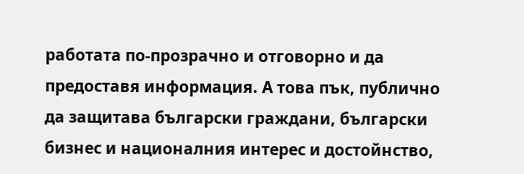работата по-прозрачно и отговорно и да предоставя информация. А това пък, публично да защитава български граждани, български бизнес и националния интерес и достойнство,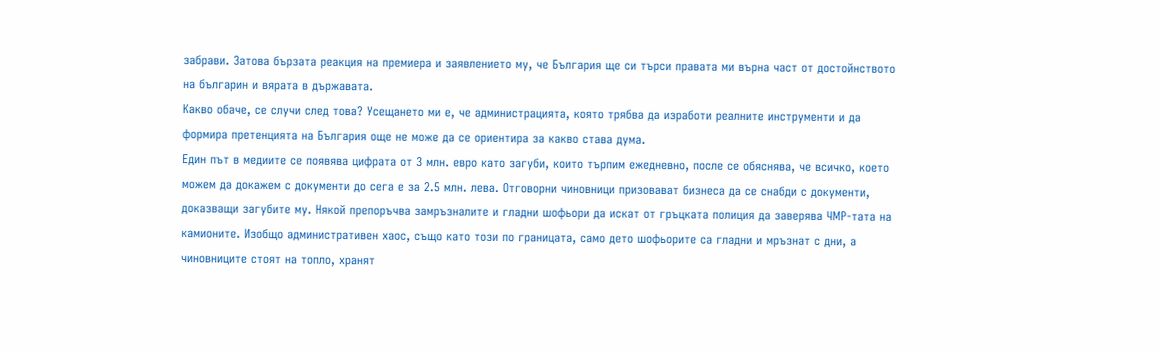забрави. Затова бързата реакция на премиера и заявлението му, че България ще си търси правата ми върна част от достойнството на българин и вярата в държавата.
Какво обаче, се случи след това? Усещането ми е, че администрацията, която трябва да изработи реалните инструменти и да формира претенцията на България още не може да се ориентира за какво става дума.
Един път в медиите се появява цифрата от 3 млн. евро като загуби, които търпим ежедневно, после се обяснява, че всичко, което можем да докажем с документи до сега е за 2.5 млн. лева. Отговорни чиновници призовават бизнеса да се снабди с документи, доказващи загубите му. Някой препоръчва замръзналите и гладни шофьори да искат от гръцката полиция да заверява ЧМР-тата на камионите. Изобщо административен хаос, също като този по границата, само дето шофьорите са гладни и мръзнат с дни, а чиновниците стоят на топло, хранят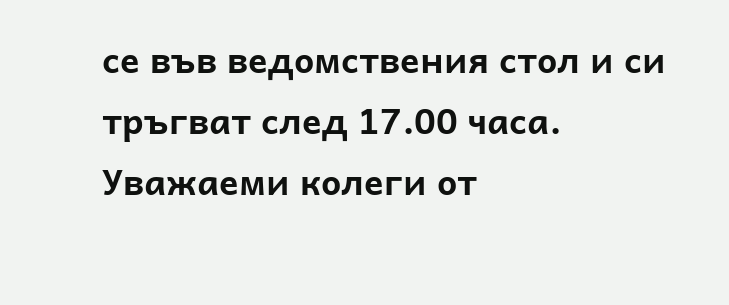се във ведомствения стол и си тръгват след 17.00 часа.
Уважаеми колеги от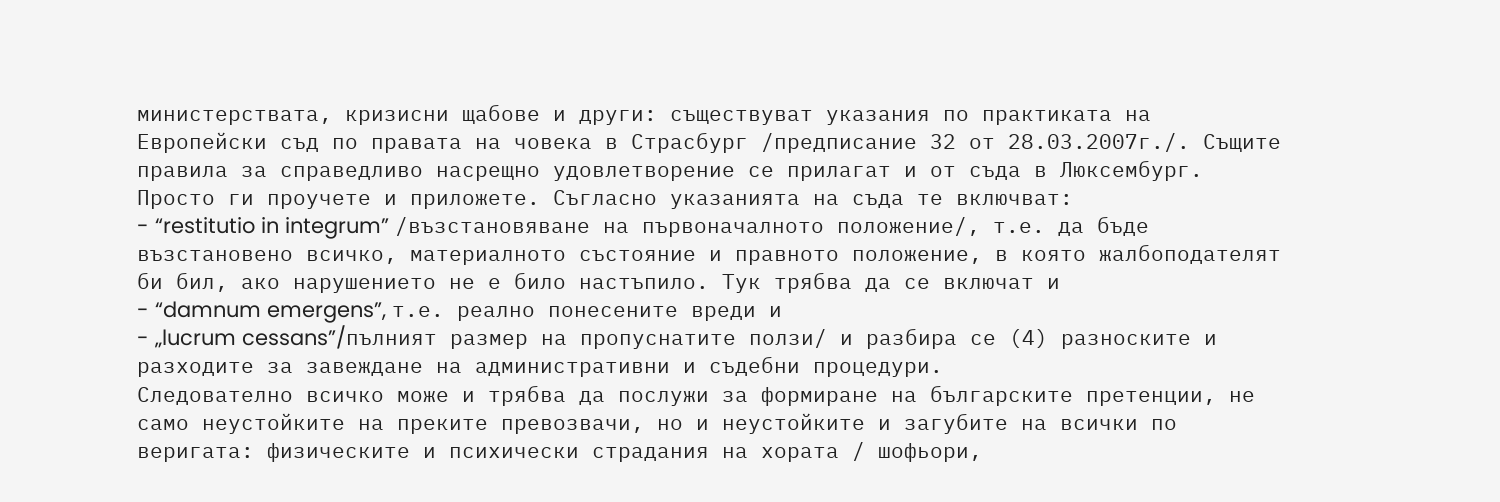министерствата, кризисни щабове и други: съществуват указания по практиката на Европейски съд по правата на човека в Страсбург /предписание 32 от 28.03.2007г./. Същите правила за справедливо насрещно удовлетворение се прилагат и от съда в Люксембург. Просто ги проучете и приложете. Съгласно указанията на съда те включват:
- “restitutio in integrum” /възстановяване на първоначалното положение/, т.е. да бъде възстановено всичко, материалното състояние и правното положение, в която жалбоподателят би бил, ако нарушението не е било настъпило. Тук трябва да се включат и
- “damnum emergens”, т.е. реално понесените вреди и
- „lucrum cessans”/пълният размер на пропуснатите ползи/ и разбира се (4) разноските и разходите за завеждане на административни и съдебни процедури.
Следователно всичко може и трябва да послужи за формиране на българските претенции, не само неустойките на преките превозвачи, но и неустойките и загубите на всички по веригата: физическите и психически страдания на хората / шофьори,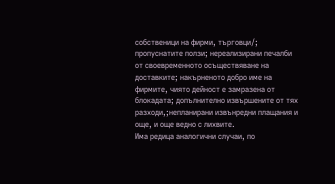собственици на фирми, търговци/; пропуснатите ползи; нереализирани печалби от своевременното осъществяване на доставките; накърненото добро име на фирмите, чиято дейност е замразена от блокадата; допълнително извършените от тях разходи,;непланирани извънредни плащания и още, и още ведно с лихвите.
Има редица аналогични случаи, по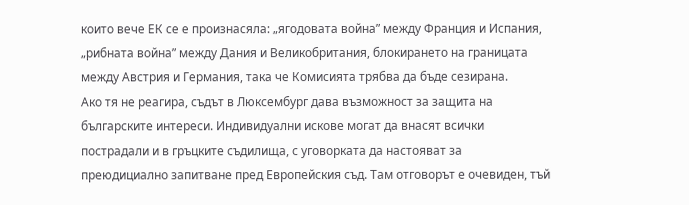които вече ЕК се е произнасяла: „ягодовата война” между Франция и Испания, „рибната война” между Дания и Великобритания, блокирането на границата между Австрия и Германия, така че Комисията трябва да бъде сезирана.
Ако тя не реагира, съдът в Люксембург дава възможност за защита на българските интереси. Индивидуални искове могат да внасят всички пострадали и в гръцките съдилища, с уговорката да настояват за преюдициално запитване пред Европейския съд. Там отговорът е очевиден, тъй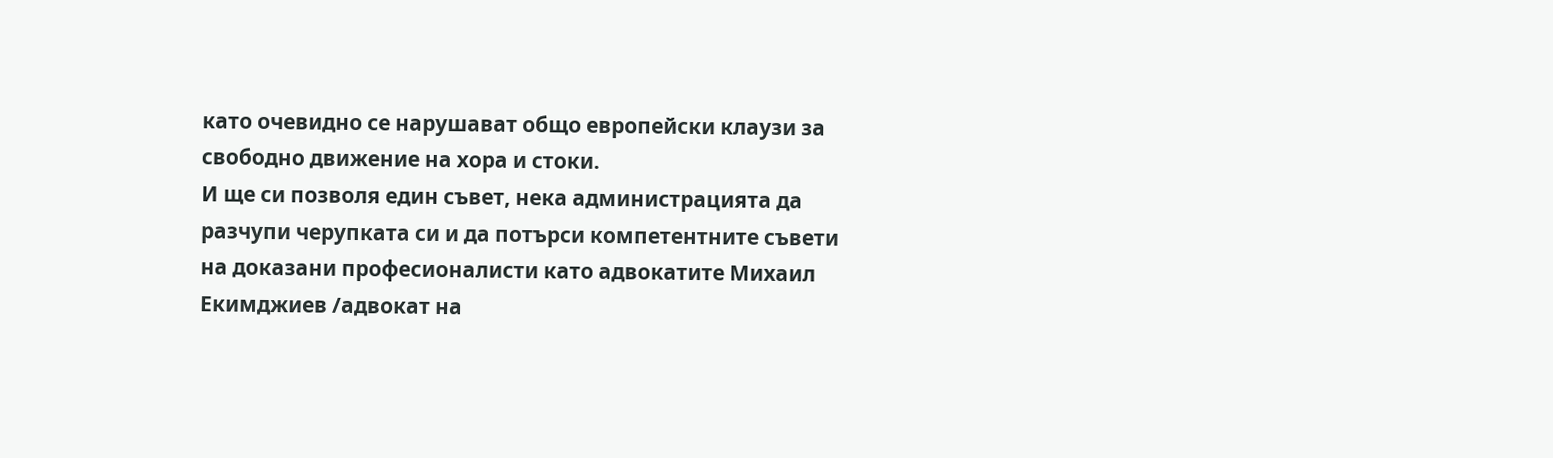като очевидно се нарушават общо европейски клаузи за свободно движение на хора и стоки.
И ще си позволя един съвет, нека администрацията да разчупи черупката си и да потърси компетентните съвети на доказани професионалисти като адвокатите Михаил Екимджиев /адвокат на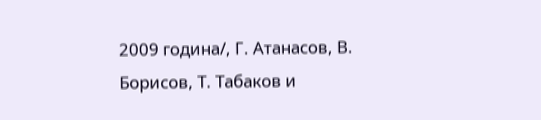2009 година/, Г. Атанасов, В. Борисов, Т. Табаков и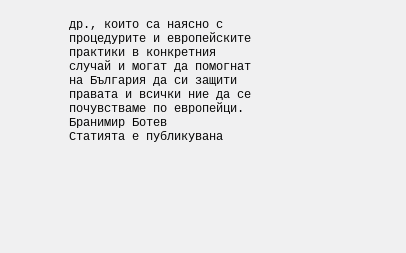др., които са наясно с процедурите и европейските практики в конкретния случай и могат да помогнат на България да си защити правата и всички ние да се почувстваме по европейци.
Бранимир Ботев
Статията е публикувана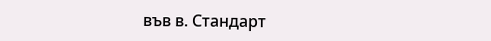във в. Стандарт